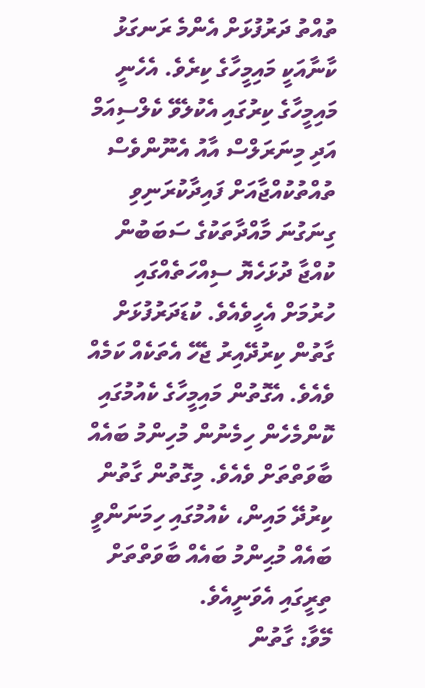ތުއްތު ދަރުފުޅަށް އެންމެ ރަނގަޅު ކާނާއަކީ މައިމީހާގެ ކިރެވެ. އެހެނީ މައިމީހާގެ ކިރުގައި އެކުލެވޭ ކެލްސިއަމް އަދި މިނަރަލްސް އާއު އެނޫންވެސް ތުއްތުކުއްޖާއަށް ފައިދާކުރަނިވި ގިނަގުނަ މާއްދާތަކުގެ ސަބަބުން ކުއްޖާ ދުޅަހެޔޮ ސިއްހަތެއްގައި ހުރުމަށް އެހީވެއެވެ. ކުޑަދަރުފުޅަށް ގާތުން ކިރުދޭއިރު ޖެހޭ އެތަކެއް ކަމެއް ވެއެވެ. އެގޮތުން މައިމީހާގެ ކެއުމުގައި ކޮންމެހެން ހިމެނުން މުހިންމު ބައެއް ބާވަތްތަށް ވެއެވެ. މިގޮތުން ގާތުން ކިރުދޭ މައިން، ކެއުމުގައި ހިމަނަންވީ ބައެއް މުޙިންމު ބައެއް ބާވަތްތަށް ތިރީގައި އެވަނީއެވެ.
މޭވާ: ގާތުން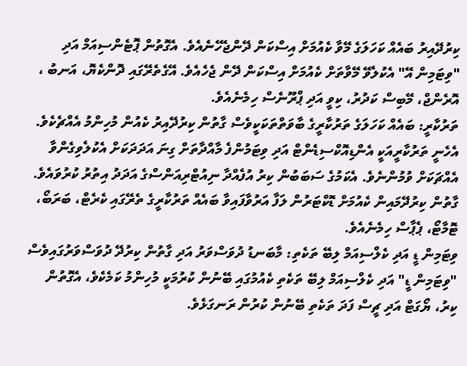ކިރުދޭއިރު ބައެއް ކަހަލަގެ މޭވާ ކެއުމަށް އިސްކަން ދޭންޖެހޭނެއެވެ. އެގޮތުން ޕޮޓެންސިއަމް އަދި "ވިޓަމިން އޭ" އެކުލެވޭ މޭވާތަށް ކެއުމަށް އިސްކަން ދޭން ޖެހެއެވެ. އޭގެތެރޭގައި ދޮންކެޔޮ، އަނބު ، އޮރެންޖް، މޭބިސް ކަދުރު، ކިވީ އަދި ޕްރޫނެސް ހިމެނެއެވެ.
ތަރުކާރީ: ބައެއް ކަހަލަގެ ތަރުކާރީގެ ބާވަތްތަކަކީވެސް ގާތުން ކިރުދޭއިރު ކެއުން މުހިންމު އެއްޗެކެވެ. އެހެނީ ތަރުކާރީއަކީ އެންޑިއޮކްސިޑެންޓް އަދި ވިޓަމުންފެ މާއްދާތަށް ގިނަ އަދަދަކަށް އެކުލެވިގެންވާ އެއްޗަކަށް ވުމުންނެވެ. އެކަމުގެ ސަބަބުން ކިރު އުފެއްދާ ނިއުޓްރިއަންސްގެ އަދަދު އިތުރު ކުރުވައެވެ. ގާތުން ކިރުދޭމައިން ކެއުމަށް ޑޮކްޓަރުން ލަފާ އަރުވާފައިވާ ބައެއް ތަރުކާރީގެ ތެރޭގައި ކެރެޓް، ބަރަބޯ، ޓޮމާޓޯ، ޕެޕާސް ހިމެނެއެވެ.
ވިޓަމިން ޑީ އަދި ކެލްސިއަމް ލިބޭ ތަކެތި: މާބަނޑު ދުވަސްވަރު އަދި ގާތުން ކިރުދޭ ދުވަސްވަރުގައިވެސް "ވިޓަމިން ޑީ" އަދި ކެލްސިއަމް ލިބޭ ތަކެތި ކެއުމުގައި ބޭނުން ކުރުމަކީ މުހިންމު ކަމެކެވެ، އެގޮތުން ކިރު، ޔޯގަޓް އަދި ޗީސް ފަދަ ތަކެތި ބޭނުން ކުރުން ރަނގަޅެވެ.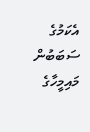އެކަމުގެ ސަބަބުން މައިމީހާގެ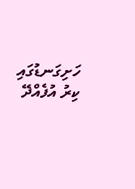ހަށިގަނޑުގައި ކިރު އުފެއްދޭ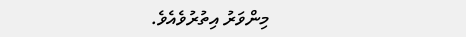މިންވަރު އިތުރުވެއެވެ.